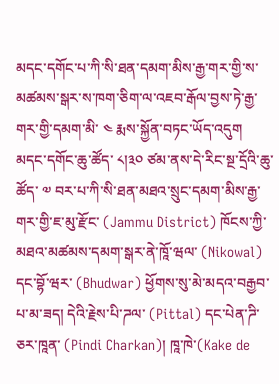མདང་དགོང་པ་ཀི་སི་ཐན་དམག་མིས་རྒྱ་གར་གྱི་ས་མཚམས་སྒར་ས་ཁག་ཅིག་ལ་འཇབ་རྒོལ་བྱས་ཏེ་རྒྱ་གར་གྱི་དམག་མི་ ༤ རྨས་སྐྱོན་བཏང་ཡོད་འདུག
མདང་དགོང་ཆུ་ཚོད་ ༨།༣༠ ཙམ་ནས་དེ་རིང་སྔ་དྲོའི་ཆུ་ཚོད་ ༧ བར་པ་ཀི་སི་ཐན་མཐའ་སྲུང་དམག་མིས་རྒྱ་གར་གྱི་ཇ་མུ་རྫོང་ (Jammu District) ཁོངས་ཀྱི་མཐའ་མཚམས་དམག་སྒར་ནེ་ཁཱོ་ཝལ་ (Nikowal) དང་བྷོ་ཝར་ (Bhudwar) ཕྱོགས་སུ་མེ་མདའ་བརྒྱབ་པ་མ་ཟད། དེའི་རྗེས་པི་ཌལ་ (Pittal) དང་པེན་ཌི་ཅར་ཁཱན་ (Pindi Charkan)། ཁཱ་ཁེ་(Kake de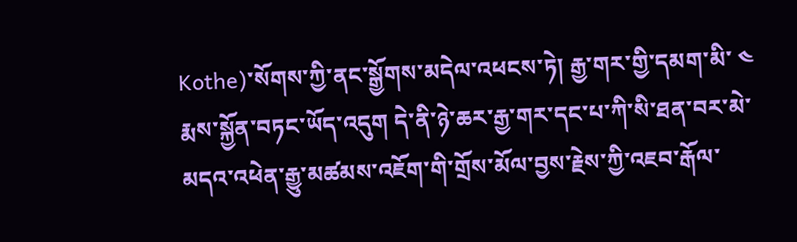Kothe)་སོགས་ཀྱི་ནང་སྒྱོགས་མདེལ་འཕངས་ཏེ། རྒྱ་གར་གྱི་དམག་མི་ ༤ རྨས་སྐྱོན་བཏང་ཡོད་འདུག དེ་ནི་ཉེ་ཆར་རྒྱ་གར་དང་པ་ཀི་སི་ཐན་བར་མེ་མདའ་འཕེན་རྒྱུ་མཚམས་འཇོག་གི་གྲོས་མོལ་བྱས་རྗེས་ཀྱི་འཇབ་རྒོལ་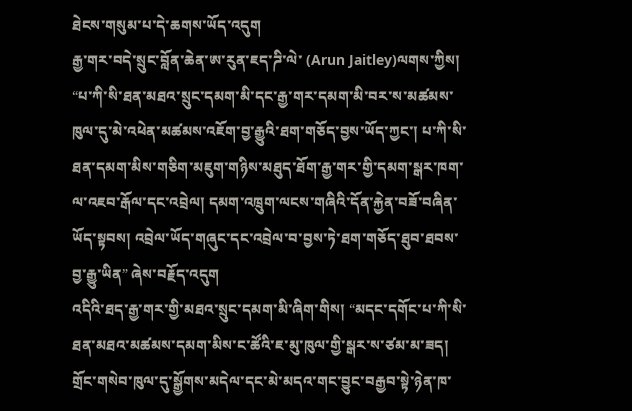ཐེངས་གསུམ་པ་དེ་ཆགས་ཡོད་འདུག
རྒྱ་གར་བདེ་སྲུང་བློན་ཆེན་ཨ་རུན་ཇད་ཌི་ལེ་ (Arun Jaitley)ལགས་ཀྱིས། “པ་ཀི་སི་ཐན་མཐའ་སྲུང་དམག་མི་དང་རྒྱ་གར་དམག་མི་བར་ས་མཚམས་ཁུལ་དུ་མེ་འཕེན་མཚམས་འཇོག་བྱ་རྒྱུའི་ཐག་གཅོད་བྱས་ཡོད་ཀྱང་། པ་ཀི་སི་ཐན་དམག་མིས་གཅིག་མཇུག་གཉིས་མཐུད་ཐོག་རྒྱ་གར་གྱི་དམག་སྒར་ཁག་ལ་འཇབ་རྒོལ་དང་འབྲེལ། དམག་འཁྲུག་ལངས་གཞིའི་དོན་རྐྱེན་བཟོ་བཞིན་ཡོད་སྟབས། འབྲེལ་ཡོད་གཞུང་དང་འབྲེལ་བ་བྱས་ཏེ་ཐག་གཅོད་ཐུབ་ཐབས་བྱ་རྒྱུ་ཡིན” ཞེས་བརྗོད་འདུག
འདིའི་ཐད་རྒྱ་གར་གྱི་མཐའ་སྲུང་དམག་མི་ཞིག་གིས། “མདང་དགོང་པ་ཀི་སི་ཐན་མཐའ་མཚམས་དམག་མིས་ང་ཚོའི་ཇ་མུ་ཁུལ་གྱི་སྒར་ས་ཙམ་མ་ཟད། གྲོང་གསེབ་ཁུལ་དུ་སྒྱོགས་མདེལ་དང་མེ་མདའ་གང་བྱུང་བརྒྱབ་སྟེ་ཉེན་ཁ་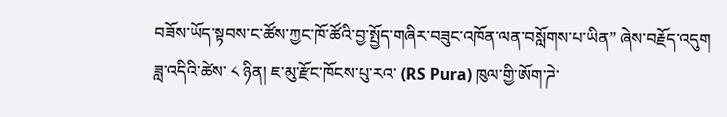བཟོས་ཡོད་སྟབས་ང་ཚོས་ཀྱང་ཁོ་ཚོའི་བྱ་སྤྱོད་གཞིར་བཟུང་འཁོན་ལན་བསློགས་པ་ཡིན” ཞེས་བརྗོད་འདུག
ཟླ་འདིའི་ཚེས་ ༨ ཉིན། ཇ་མུ་རྫོང་ཁོངས་པུ་རའ་ (RS Pura) ཁུལ་གྱི་ཨོག་ཌེ་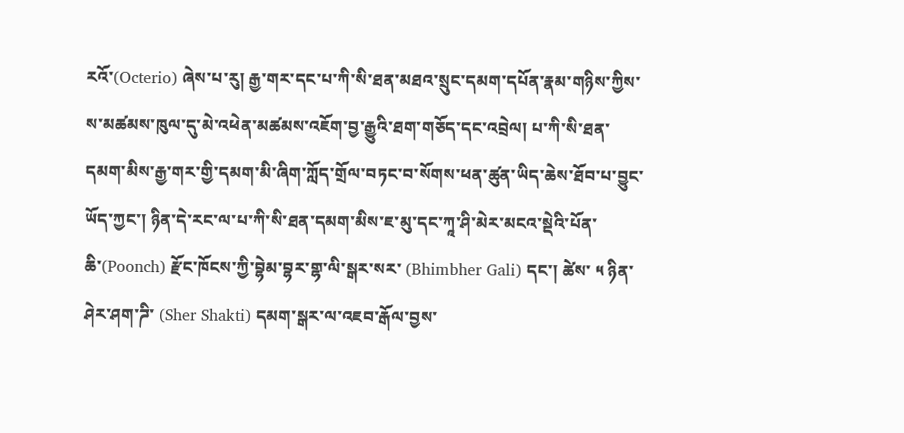རའོ་(Octerio) ཞེས་པ་རུ། རྒྱ་གར་དང་པ་ཀི་སི་ཐན་མཐའ་སྲུང་དམག་དཔོན་རྣམ་གཉིས་ཀྱིས་ས་མཚམས་ཁུལ་དུ་མེ་འཕེན་མཚམས་འཇོག་བྱ་རྒྱུའི་ཐག་གཅོད་དང་འབྲེལ། པ་ཀི་སི་ཐན་དམག་མིས་རྒྱ་གར་གྱི་དམག་མི་ཞིག་ཀློད་གྲོལ་བཏང་བ་སོགས་ཕན་ཚུན་ཡིད་ཆེས་ཐོབ་པ་བྱུང་ཡོད་ཀྱང་། ཉིན་དེ་རང་ལ་པ་ཀི་སི་ཐན་དམག་མིས་ཇ་མུ་དང་ཀཱ་ཤི་མེར་མངའ་སྡེའི་པོན་ཆི་(Poonch) རྫོང་ཁོངས་ཀྱི་བྷེམ་བྷར་གྷ་ལི་སྒར་སར་ (Bhimbher Gali) དང་། ཚེས་ ༥ ཉིན་ཤེར་ཤག་ཌི་ (Sher Shakti) དམག་སྒར་ལ་འཇབ་རྒོལ་བྱས་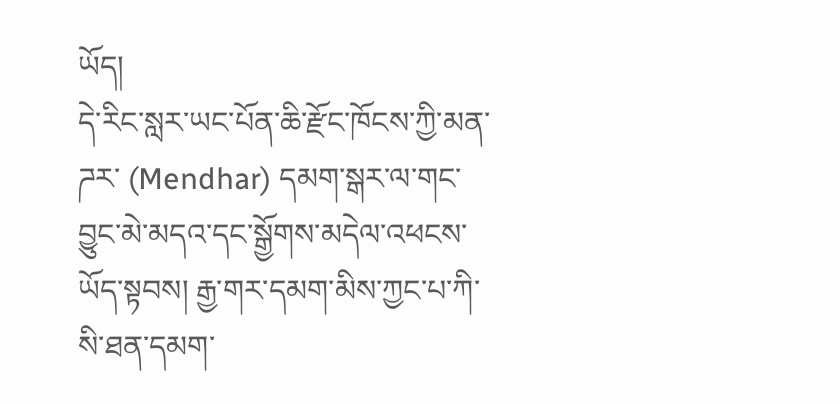ཡོད།
དེ་རིང་སླར་ཡང་པོན་ཆི་རྫོང་ཁོངས་ཀྱི་མན་ཌར་ (Mendhar) དམག་སྒར་ལ་གང་བྱུང་མེ་མདའ་དང་སྒྱོགས་མདེལ་འཕངས་ཡོད་སྟབས། རྒྱ་གར་དམག་མིས་ཀྱང་པ་ཀི་སི་ཐན་དམག་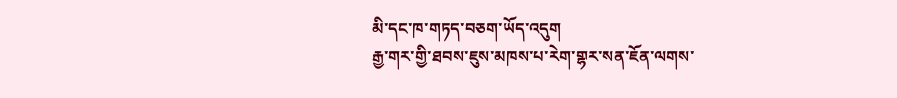མི་དང་ཁ་གཏད་བཅག་ཡོད་འདུག
རྒྱ་གར་གྱི་ཐབས་ཇུས་མཁས་པ་རེག་གྷར་སན་ཇོན་ལགས་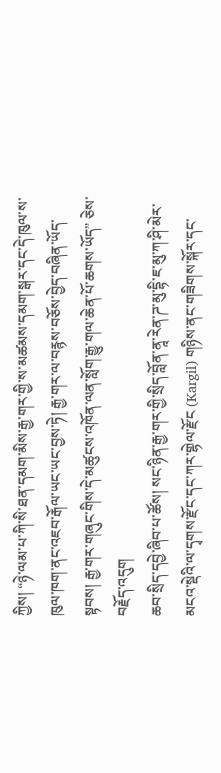ཀྱིས། “ཉེ་ལམ་པ་ཀི་སི་ཐན་དམག་མིས་རྒྱ་གར་གྱི་ས་མཚམས་དམག་སྒར་དང་དེ་ཁུལ་ས་ཁུལ་ཁག་ནང་འཇབ་རྒོལ་ཡང་ཡང་བྱས་ཏེ། རྒྱ་གར་ལ་བརྙས་བཅོས་བྱེད་བཞིན་ཡོད་སྟབས། རྒྱ་གར་གཞུང་གིས་དེ་མཚུངས་འཁོན་ལན་སློག་རྒྱུ་གལ་ཆེན་པོ་ཆགས་ཡོད” ཅེས་བརྗོད་འདུག
ཆབ་སྲིད་དབྱེ་ཞིབ་པ་ཚོས། སང་ཉིན་རྒྱ་གར་གྱི་སྲིད་བློན་ནཱ་རེན་ཌ་མུ་དྷི་ཇ་མུ་ཀ་ཤི་མེར་མངའ་སྡེའི་ལ་དྭགས་རྫོང་དང་ཀར་གྷེལ་རྫོང (Kargil) གཉིས་ནང་གཟིགས་སྐོར་དང་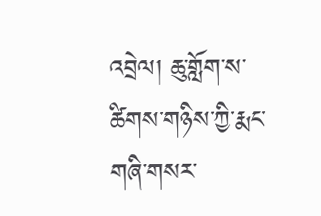འབྲེལ། ཆུ་གློག་ས་ཚིགས་གཉིས་ཀྱི་རྨང་གཞི་གསར་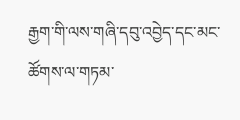རྒྱག་གི་ལས་གཞི་དབུ་འབྱེད་དང་མང་ཚོགས་ལ་གཏམ་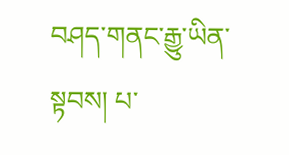བཤད་གནང་རྒྱུ་ཡིན་སྟབས། པ་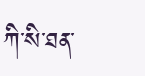ཀི་སི་ཐན་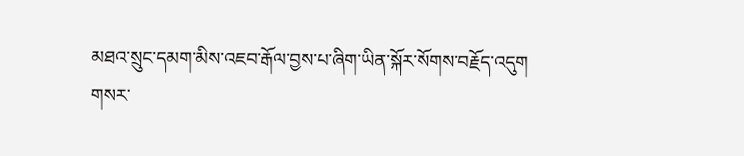མཐའ་སྲུང་དམག་མིས་འཇབ་རྒོལ་བྱས་པ་ཞིག་ཡིན་སྐོར་སོགས་བརྗོད་འདུག
གསར་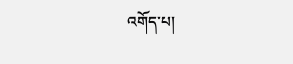འགོད་པ།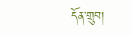དོན་གྲུབ།